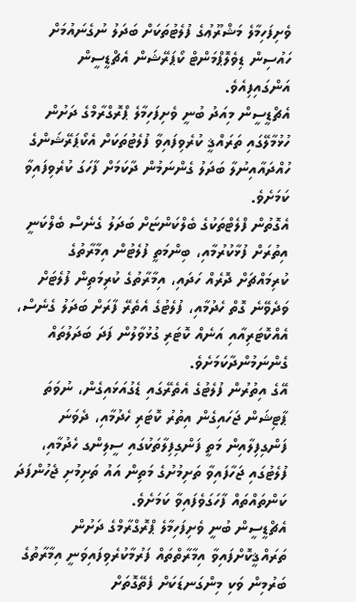ވެށިފަހިމާލެ މަޝްރޫޢުގެ ފުލެޓުތަކަށް ބަދަލު ނުގެނައުމަށް ހައުސިން ޑިވެލޮޕްމަންޓް ކޯޕަރޭޝަން އެޗްޑީސީން އަންގައިފިއެވެ.
އެޗްޑީސީން މިއަދު ބުނީ ވެށިފަހިމާލެ ޕްރޮގްރާމްގެ ދަށުން ހުޅުމާލޭގައި ތަރައްޤީ ކުރެވިފައިވާ ފުލެޓުތަކަށް އެކޯޕަރޭޝަންގެ ހުއްދައާއިނުލާ ބަދަލު ގެންނަމުން ދާކަމަށް ފާހަގަ ކުރެވިފައިވާ ކަމަށެވެ.
އެގޮތުން ފްލެޓްތަކުގެ ބެލްކަންޏަށް ބަދަލު ގެނެސް ބެލްކަނީ އިތުރަށް ފުޅާކުރުމާއި، ބިންމަތީ ފުލެޓުން އިމާރާތުގެ ކުރިމައްޗަށް ދޮރެއް ހަދައި، އިމާރާތުގެ ކުރިމަތިން ފުލެޓަށް ވަދެވޭނެ ގޮތް ހެދުމާއި، ފުލެޓުގެ އެތެރޭ ފާރަށް ބަދަލު ގެނެސް، އެއްކޮޓަރިއާއި އަނެއް ކޮޓަރި ގުޅުވާލުން ފަދަ ބަދަލުތައް ގެންނަމުންދާކަމަށެވެ.
އޭގެ އިތުރުން ފުލެޓުގެ އެތެރޭގައި ޑެގުއަޅައިގެން، ނުވަތަ ޕާޓިޝަން ޖަހައިގެން އިތުރު ކޮޓަރި ހެދުމާއި، ދެވަނަ ފަންގިފިލާއިން މަތީ ފަންގިފިލާތަކުގައި ސީލިންގ ހެދުމާއި، ފުލެޓުގައި ޖަހާފައިވާ ތަށިމުށުގެ މަތިން އައު ތަށިމުށި ޖެހުންފަދަ ކަންތައްތައް ފާހަގަވެފައިވާ ކަމަށެވެ.
އެޗްޑީސީން ބުނީ ވެށިފަހިމާލެ ޕްރޮގްރާމްގެ ދަށުން ތަރައްޤީކޮށްފައިވާ އިމާރާތްތައް ފަރުމާކުރެވިފައިވަނީ އިމާރާތުގެ ބަރުމިން ވަކި މިންގަނޑަކަށް ފެތޭގޮތަށް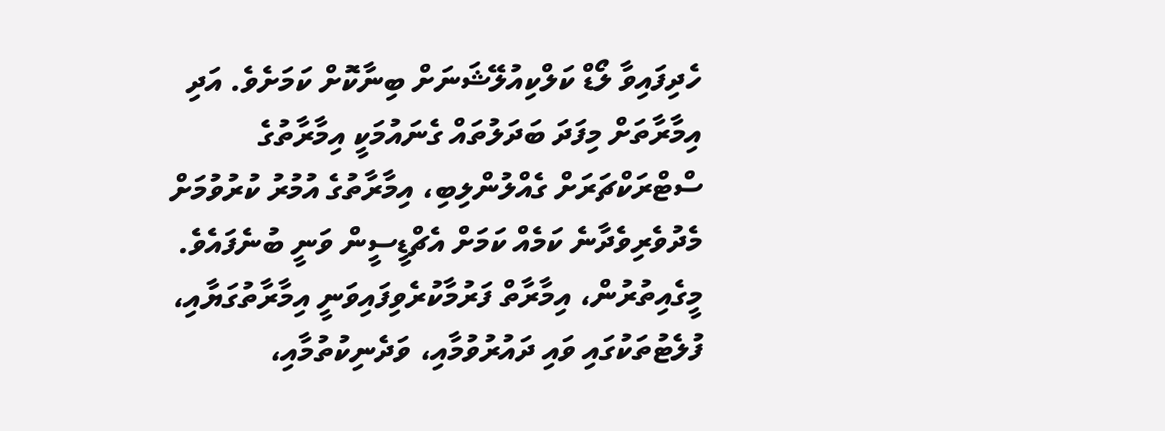ހެދިފައިވާ ލޯޑް ކަލްކިއުލޭޝަނަށް ބިނާކޮށް ކަމަށެވެ. އަދި އިމާރާތަށް މިފަދަ ބަދަލުތައް ގެނައުމަކީ އިމާރާތުގެ ސްޓްރަކްޗަރަށް ގެއްލުންލިބި، އިމާރާތުގެ އުމުރު ކުރުވުމަށް މެދުވެރިވެދާނެ ކަމެއް ކަމަށް އެޗްޑީސީން ވަނީ ބުނެފައެވެ.
މީގެއިތުރުން، އިމާރާތް ފަރުމާކުރެވިފައިވަނީ އިމާރާތުގަޔާއި، ފުލެޓުތަކުގައި ވައި ދައުރުވުމާއި، ވަދެނިކުތުމާއި،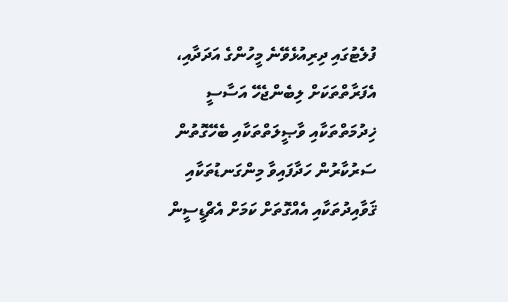ފުލެޓުގައި ދިރިއުޅެވޭނެ މީހުންގެ އަދަދާއި، އެފަރާތްތަކަށް ލިބެންޖެހޭ އަސާސީ ޚިދުމަތްތަކާއި ވާޞީލަތްތަކާއި ބެހޭގޮތުން ސަރުކާރުން ހަދާފައިވާ މިންގަނޑުތަކާއި ޤަވާއިދުތަކާއި އެއްގޮތަށް ކަމަށް އެޗްޑީސީން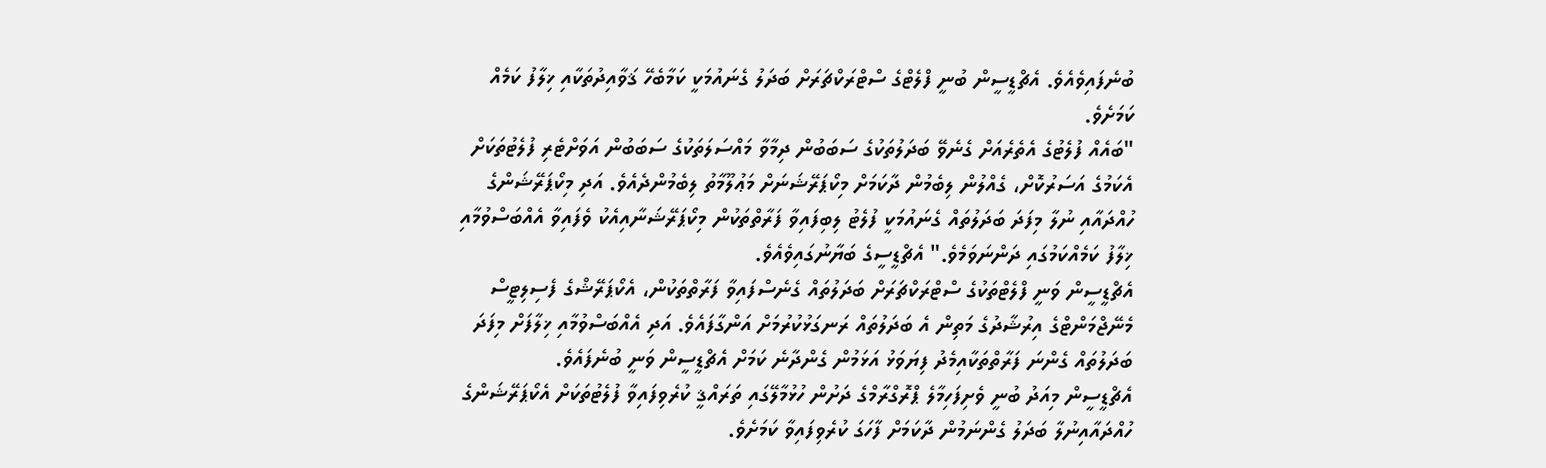ބުނެފައިވެއެވެ. އެޗްޑީސީން ބުނީ ފްލެޓްގެ ސްޓްރަކްޗަރަށް ބަދަލު ގެނައުމަކީ ކަމާބެހޭ ޤަވާއިދުތަކާއި ޚިލާފު ކަމެއް ކަމަށެވެ.
"ބައެއް ފުލެޓުގެ އެތެރެއަށް ގެނެވޭ ބަދަލުތަކުގެ ސަބަބުން ދިމާވާ މައްސަލަތަކުގެ ސަބަބުން އަވަށްޓެރި ފުލެޓުތަކަށް އެކަމުގެ އަސަރުކޮށް، ގެއްލުން ލިބެމުން ދާކަމަށް މިކޯޕަރޭޝަނަށް މަޢުލޫމާތު ލިބެމުންދެއެވެ. އަދި މިކޯޕަރޭޝަންގެ ހުއްދައާއި ނުލާ މިފަދަ ބަދަލުތައް ގެނައުމަކީ ފުލެޓު ލިބިފައިވާ ފަރާތްތަކުން މިކޯޕަރޭޝަނާއިއެކު ވެފައިވާ އެއްބަސްވުމާއި ޚިލާފު ކަމެއްކަމުގައި ދަންނަވަމެވެ." އެޗްޑީސީގެ ބަޔާނުގައިވެއެވެ.
އެޗްޑީސީން ވަނީ ފްލެޓްތަކުގެ ސްޓްރަކްޗަރަށް ބަދަލުތައް ގެނެސްފައިވާ ފަރާތްތަކުން، އެކޯޕަރޭޝްގެ ފެސިލިޓީސް މެނޭޖްމަންޓްގެ އިރުޝާދުގެ މަތިން އެ ބަދަލުތައް ރަނގަޅުކުރުމަށް އަންގާފައެވެ. އަދި އެއްބަސްވުމާއި ޚިލާފަށް މިފަދަ ބަދަލުތައް ގެންނަ ފަރާތްތަކާއިމެދު ފިޔަވަޅު އަޅަމުން ގެންދާނެ ކަމަށް އެޗްޑީސީން ވަނީ ބުނެފައެވެ.
އެޗްޑީސީން މިއަދު ބުނީ ވެށިފަހިމާލެ ޕްރޮގްރާމްގެ ދަށުން ހުޅުމާލޭގައި ތަރައްޤީ ކުރެވިފައިވާ ފުލެޓުތަކަށް އެކޯޕަރޭޝަންގެ ހުއްދައާއިނުލާ ބަދަލު ގެންނަމުން ދާކަމަށް ފާހަގަ ކުރެވިފައިވާ ކަމަށެވެ.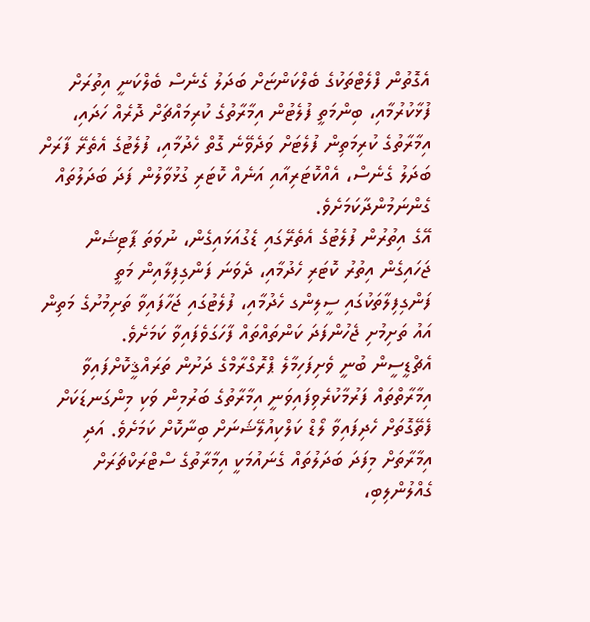އެގޮތުން ފްލެޓްތަކުގެ ބެލްކަންޏަށް ބަދަލު ގެނެސް ބެލްކަނީ އިތުރަށް ފުޅާކުރުމާއި، ބިންމަތީ ފުލެޓުން އިމާރާތުގެ ކުރިމައްޗަށް ދޮރެއް ހަދައި، އިމާރާތުގެ ކުރިމަތިން ފުލެޓަށް ވަދެވޭނެ ގޮތް ހެދުމާއި، ފުލެޓުގެ އެތެރޭ ފާރަށް ބަދަލު ގެނެސް، އެއްކޮޓަރިއާއި އަނެއް ކޮޓަރި ގުޅުވާލުން ފަދަ ބަދަލުތައް ގެންނަމުންދާކަމަށެވެ.
އޭގެ އިތުރުން ފުލެޓުގެ އެތެރޭގައި ޑެގުއަޅައިގެން، ނުވަތަ ޕާޓިޝަން ޖަހައިގެން އިތުރު ކޮޓަރި ހެދުމާއި، ދެވަނަ ފަންގިފިލާއިން މަތީ ފަންގިފިލާތަކުގައި ސީލިންގ ހެދުމާއި، ފުލެޓުގައި ޖަހާފައިވާ ތަށިމުށުގެ މަތިން އައު ތަށިމުށި ޖެހުންފަދަ ކަންތައްތައް ފާހަގަވެފައިވާ ކަމަށެވެ.
އެޗްޑީސީން ބުނީ ވެށިފަހިމާލެ ޕްރޮގްރާމްގެ ދަށުން ތަރައްޤީކޮށްފައިވާ އިމާރާތްތައް ފަރުމާކުރެވިފައިވަނީ އިމާރާތުގެ ބަރުމިން ވަކި މިންގަނޑަކަށް ފެތޭގޮތަށް ހެދިފައިވާ ލޯޑް ކަލްކިއުލޭޝަނަށް ބިނާކޮށް ކަމަށެވެ. އަދި އިމާރާތަށް މިފަދަ ބަދަލުތައް ގެނައުމަކީ އިމާރާތުގެ ސްޓްރަކްޗަރަށް ގެއްލުންލިބި،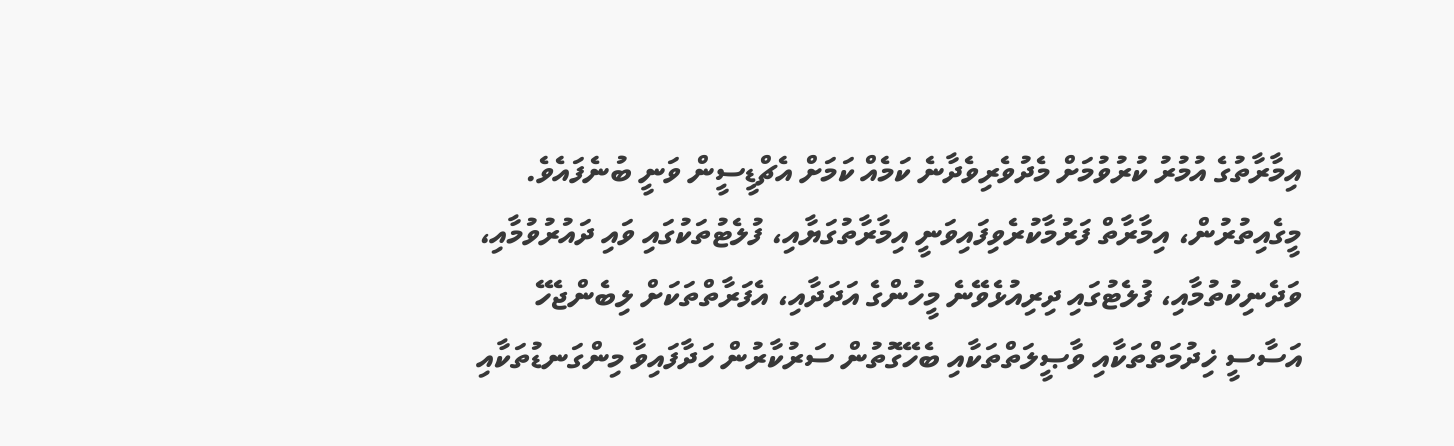އިމާރާތުގެ އުމުރު ކުރުވުމަށް މެދުވެރިވެދާނެ ކަމެއް ކަމަށް އެޗްޑީސީން ވަނީ ބުނެފައެވެ.
މީގެއިތުރުން، އިމާރާތް ފަރުމާކުރެވިފައިވަނީ އިމާރާތުގަޔާއި، ފުލެޓުތަކުގައި ވައި ދައުރުވުމާއި، ވަދެނިކުތުމާއި، ފުލެޓުގައި ދިރިއުޅެވޭނެ މީހުންގެ އަދަދާއި، އެފަރާތްތަކަށް ލިބެންޖެހޭ އަސާސީ ޚިދުމަތްތަކާއި ވާޞީލަތްތަކާއި ބެހޭގޮތުން ސަރުކާރުން ހަދާފައިވާ މިންގަނޑުތަކާއި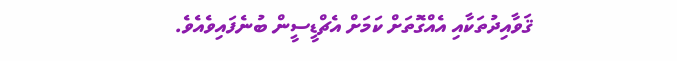ޤަވާއިދުތަކާއި އެއްގޮތަށް ކަމަށް އެޗްޑީސީން ބުނެފައިވެއެވެ.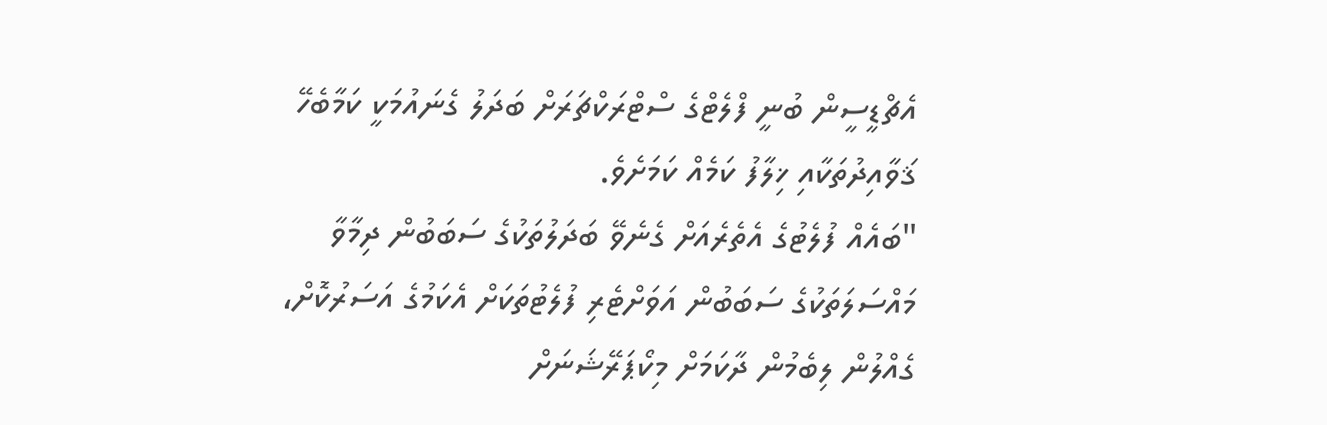އެޗްޑީސީން ބުނީ ފްލެޓްގެ ސްޓްރަކްޗަރަށް ބަދަލު ގެނައުމަކީ ކަމާބެހޭ ޤަވާއިދުތަކާއި ޚިލާފު ކަމެއް ކަމަށެވެ.
"ބައެއް ފުލެޓުގެ އެތެރެއަށް ގެނެވޭ ބަދަލުތަކުގެ ސަބަބުން ދިމާވާ މައްސަލަތަކުގެ ސަބަބުން އަވަށްޓެރި ފުލެޓުތަކަށް އެކަމުގެ އަސަރުކޮށް، ގެއްލުން ލިބެމުން ދާކަމަށް މިކޯޕަރޭޝަނަށް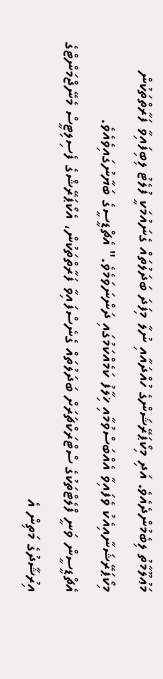މަޢުލޫމާތު ލިބެމުންދެއެވެ. އަދި މިކޯޕަރޭޝަންގެ ހުއްދައާއި ނުލާ މިފަދަ ބަދަލުތައް ގެނައުމަކީ ފުލެޓު ލިބިފައިވާ ފަރާތްތަކުން މިކޯޕަރޭޝަނާއިއެކު ވެފައިވާ އެއްބަސްވުމާއި ޚިލާފު ކަމެއްކަމުގައި ދަންނަވަމެވެ." އެޗްޑީސީގެ ބަޔާނުގައިވެއެވެ.
އެޗްޑީސީން ވަނީ ފްލެޓްތަކުގެ ސްޓްރަކްޗަރަށް ބަދަލުތައް ގެނެސްފައިވާ ފަރާތްތަކުން، އެކޯޕަރޭޝްގެ ފެސިލިޓީސް މެނޭޖްމަންޓްގެ އިރުޝާދުގެ މަތިން އެ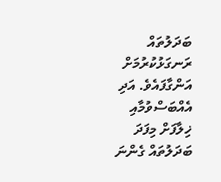ބަދަލުތައް ރަނގަޅުކުރުމަށް އަންގާފައެވެ. އަދި އެއްބަސްވުމާއި ޚިލާފަށް މިފަދަ ބަދަލުތައް ގެންނަ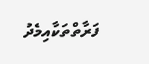ފަރާތްތަކާއިމެދު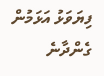ފިޔަވަޅު އަޅަމުން ގެންދާނެ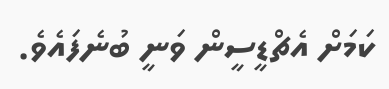ކަމަށް އެޗްޑީސީން ވަނީ ބުނެފައެވެ.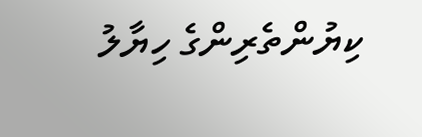ކިޔުންތެރިންގެ ހިޔާލު